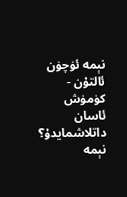نېمە ئۈچۈن ئالتۇن - كۈمۈش ئاسان داتلاشمايدۇ؟
نېمە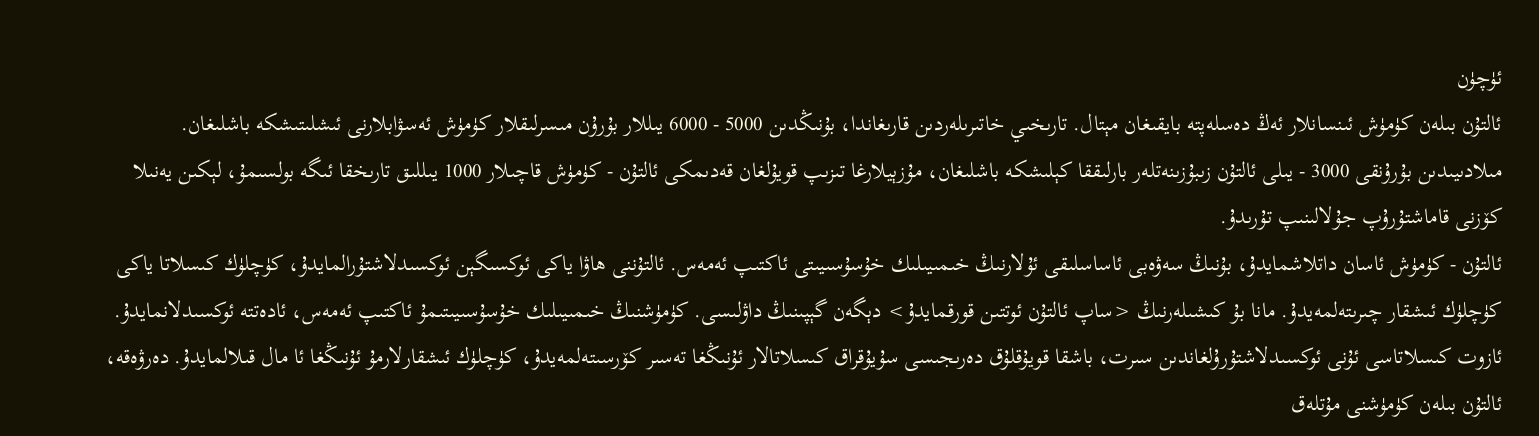ئۈچۈن
ئالتۇن بىلەن كۈمۈش ئىنسانلار ئەڭ دەسلەپتە بايقىغان مېتال. تارىخىي خاتىرىلەردىن قارىغاندا، بۇنىڭدىن 5000 - 6000 يىللار بۇرۇن مىسرلىقلار كۈمۈش ئەسۋابلارنى ئىشلىتىشكە باشلىغان. مىلادىيىدىن بۇرۇنقى 3000 - يىلى ئالتۇن زىبۇزىنەتلەر بارلىققا كېلىشكە باشلىغان، مۇزېيلارغا تىزىپ قويۇلغان قەدىمكى ئالتۇن - كۈمۈش قاچىلار 1000 يىللىق تارىخقا ئىگە بولسىمۇ، لېكىن يەنىلا كۆزنى قاماشتۇرۇپ جۇلالىنىپ تۇرىدۇ.
ئالتۇن - كۈمۈش ئاسان داتلاشمايدۇ، بۇنىڭ سەۋەبى ئاساسلىقى ئۇلارنىڭ خىمىيىلىك خۇسۇسىيىتى ئاكتىپ ئەمەس. ئالتۇننى ھاۋا ياكى ئوكسىگېن ئوكسىدلاشتۇرالمايدۇ، كۈچلۈك كىسلاتا ياكى كۈچلۈك ئىشقار چىرىتەلمەيدۇ. مانا بۇ كىشىلەرنىڭ <ساپ ئالتۇن ئوتتىن قورقمايدۇ> دېگەن گېپىنىڭ داۋلىسى. كۈمۈشنىڭ خىمىيىلىك خۇسۇسىيىتىمۇ ئاكتىپ ئەمەس، ئادەتتە ئوكسىدلانمايدۇ. ئازوت كىسلاتاسى ئۇنى ئوكسىدلاشتۇرۇلغاندىن سىرت، باشقا قويۇقلۇق دەرىجىسى سۇيۇقراق كىسلاتالار ئۇنىڭغا تەسىر كۆرسىتەلمەيدۇ، كۈچلۈك ئىشقارلارمۇ ئۇنىڭغا ئا مال قىلالمايدۇ. دەرۋەقە، ئالتۇن بىلەن كۈمۈشنى مۇتلەق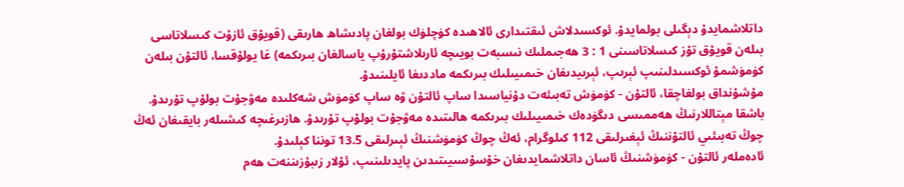داتلاشمايدۇ دېگىلى بولمايدۇ. ئوكسىدلاش ئىقتىدارى ئالاھىدە كۈچلۈك بولغان پادىشاھ ھارىقى (قويۇق ئازۇت كىسلاتاسى بىلەن قويۇق تۇز كىسلاتاسىنى 1 : 3 ھەجىملىك نىسبەت بويىچە ئارىلاشتۇرۇپ ياسالغان بىرىكمە) غا يولۇقسا، ئالتۇن بىلەن كۈمۈشمۇ ئوكسىدلىنىپ ئېرىپ، ئېرىيدىغان خىمىيىلىك بىرىكمە ماددىغا ئايلىنىدۇ.
مۇشۇنداق بولغاچقا، ئالتۇن - كۈمۈش تەبىئەت دۇنياسىدا ساپ ئالتۇن ۋە ساپ كۈمۈش شەكلىدە مەۋجۇت بولۇپ تۇرىدۇ. باشقا مېتاللارنىڭ ھەممىسى دىگۈدەك خىمىيىلىك بىرىكمە ھالىتىدە مەۋجۇت بولۇپ تۇرىدۇ. ھازىرغىچە كىشىلەر بايقىغان ئەڭ چوڭ تەبىئىي ئالتۇننىڭ ئېغىرلىقى 112 كىلوگرام، ئەڭ چوڭ كۈمۈشنىڭ ئېىرلىقى 13.5 توننا كېلىدۇ.
ئادەملەر ئالتۇن - كۈمۈشنىڭ ئاسان داتلاشمايدىغان خۇسۇسىيىتىدىن پايدىلىنىپ، ئۇلار زىبۇزىننەت ھەم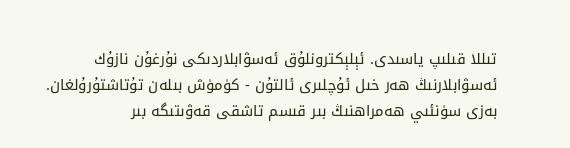تىللا قىلىپ ياسىدى. ئېلېكترونلۇق ئەسۋابلاردىكى نۇرغۇن نازۇك ئەسۋابلارنىڭ ھەر خىل ئۇچلىرى ئالتۇن - كۈمۈش بىلەن تۇتاشتۇرۇلغان. بەزى سۈنئىي ھەمراھنىڭ بىر قىسم تاشقى قەۋىتىگە بىر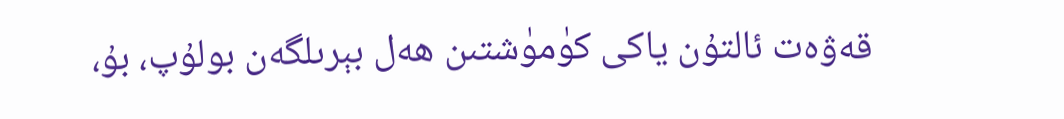قەۋەت ئالتۇن ياكى كۈمۈشتىن ھەل بېرىلگەن بولۇپ، بۇ،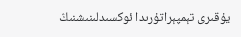يۇقىرى تېمپېراتۇرىدا ئوكسىدلىنىشنىڭ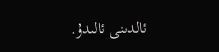ئالدىنى ئالىدۇ.